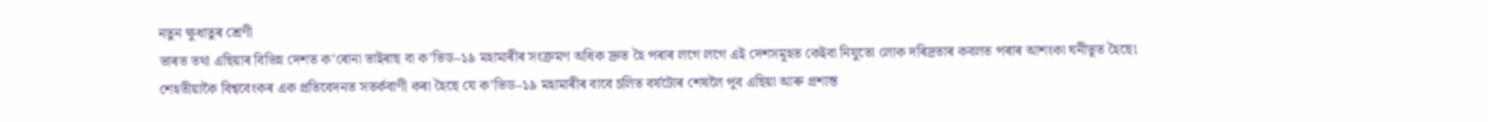নতুন ক্ষুধাতুৰ শ্রেণী
ভাৰত তথা এছিয়াৰ বিভিন্ন দেশত ক’ৰোনা ভাইৰাছ বা ক’ভিড–১৯ মহামাৰীৰ সংক্রমণ অধিক দ্রুত হৈ পৰাৰ লগে লগে এই দেশসমূহত কেইবা নিযুতো লোক দৰিদ্রতাৰ কবলত পৰাৰ আশংকা ঘনীভূত হৈছে৷ শেহতীয়াকৈ বিশ্ববেংকৰ এক প্রতিবেদনত সতর্কবাণী কৰা হৈছে যে ক’ভিড–১৯ মহামাৰীৰ বাবে চলিত বর্ষটোৰ শেষলৈ পূব এছিয়া আৰু প্রশান্ত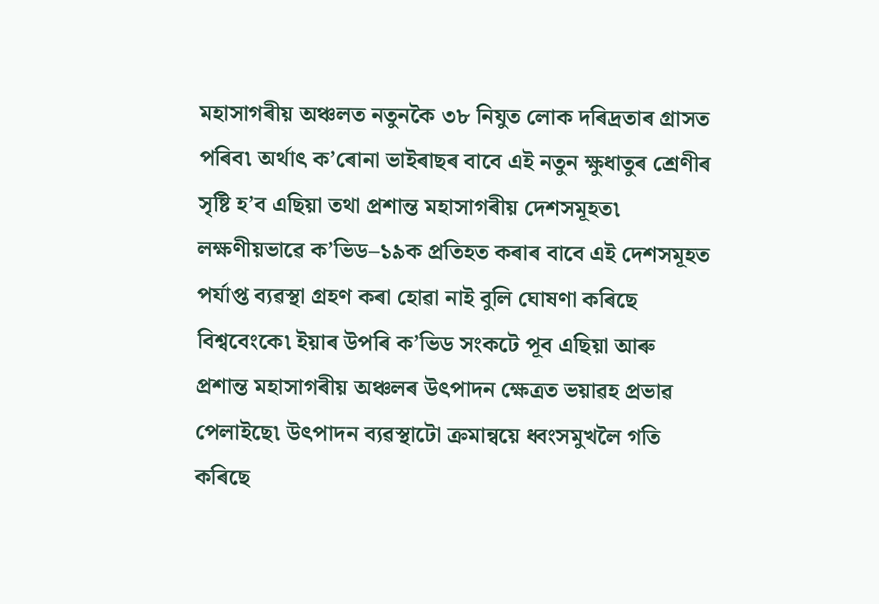মহাসাগৰীয় অঞ্চলত নতুনকৈ ৩৮ নিযুত লোক দৰিদ্রতাৰ গ্রাসত পৰিব৷ অর্থাৎ ক’ৰোনা ভাইৰাছৰ বাবে এই নতুন ক্ষুধাতুৰ শ্রেণীৰ সৃষ্টি হ’ব এছিয়া তথা প্রশান্ত মহাসাগৰীয় দেশসমূহত৷ লক্ষণীয়ভাৱে ক’ভিড–১৯ক প্রতিহত কৰাৰ বাবে এই দেশসমূহত পর্যাপ্ত ব্যৱস্থা গ্রহণ কৰা হোৱা নাই বুলি ঘোষণা কৰিছে বিশ্ববেংকে৷ ইয়াৰ উপৰি ক’ভিড সংকটে পূব এছিয়া আৰু প্রশান্ত মহাসাগৰীয় অঞ্চলৰ উৎপাদন ক্ষেত্রত ভয়াৱহ প্রভাৱ পেলাইছে৷ উৎপাদন ব্যৱস্থাটো ক্রমান্বয়ে ধ্বংসমুখলৈ গতি কৰিছে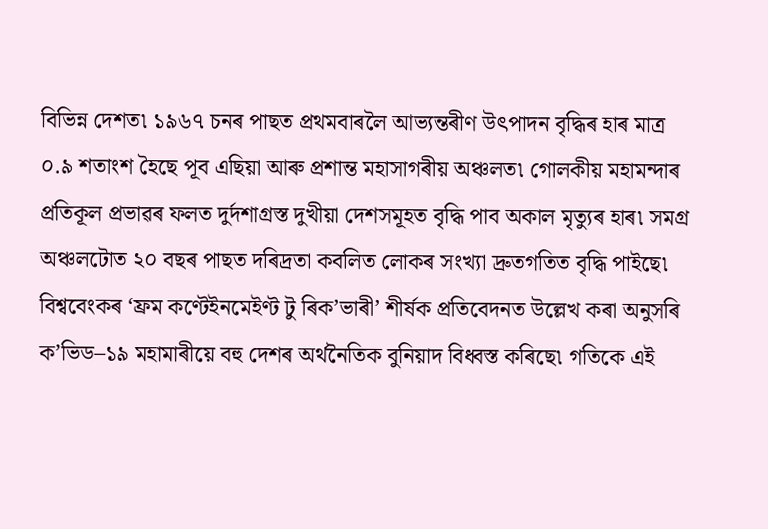বিভিন্ন দেশত৷ ১৯৬৭ চনৰ পাছত প্রথমবাৰলৈ আভ্যন্তৰীণ উৎপাদন বৃদ্ধিৰ হাৰ মাত্র ০.৯ শতাংশ হৈছে পূব এছিয়া আৰু প্রশান্ত মহাসাগৰীয় অঞ্চলত৷ গোলকীয় মহামন্দাৰ প্রতিকূল প্রভাৱৰ ফলত দুর্দশাগ্রস্ত দুখীয়া দেশসমূহত বৃদ্ধি পাব অকাল মৃত্যুৰ হাৰ৷ সমগ্র অঞ্চলটোত ২০ বছৰ পাছত দৰিদ্রতা কবলিত লোকৰ সংখ্যা দ্রুতগতিত বৃদ্ধি পাইছে৷ বিশ্ববেংকৰ ‘ফ্রম কণ্টেইনমেইণ্ট টু ৰিক’ভাৰী’ শীর্ষক প্রতিবেদনত উল্লেখ কৰা অনুসৰি ক’ভিড–১৯ মহামাৰীয়ে বহু দেশৰ অর্থনৈতিক বুনিয়াদ বিধ্বস্ত কৰিছে৷ গতিকে এই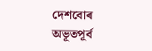দেশবোৰ অভূতপূর্ব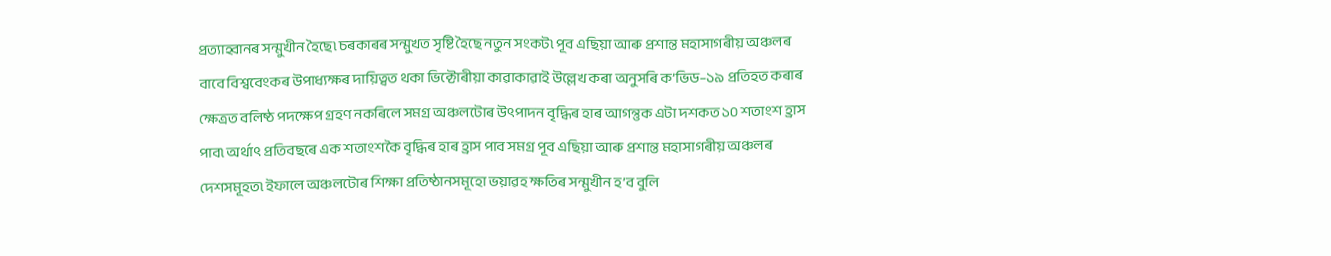প্রত্যাহ্বানৰ সন্মুখীন হৈছে৷ চৰকাৰৰ সন্মুখত সৃষ্টি হৈছে নতুন সংকট৷ পূব এছিয়া আৰু প্রশান্ত মহাসাগৰীয় অঞ্চলৰ বাবে বিশ্ববেংকৰ উপাধ্যক্ষৰ দায়িত্বত থকা ভিক্টোৰীয়া কাৱাকাৱাই উল্লেখ কৰা অনুসৰি ক’ভিড–১৯ প্রতিহত কৰাৰ ক্ষেত্রত বলিষ্ঠ পদক্ষেপ গ্রহণ নকৰিলে সমগ্র অঞ্চলটোৰ উৎপাদন বৃদ্ধিৰ হাৰ আগন্তুক এটা দশকত ১০ শতাংশ হ্রাস পাব৷ অর্থাৎ প্রতিবছৰে এক শতাংশকৈ বৃদ্ধিৰ হাৰ হ্রাস পাব সমগ্র পূব এছিয়া আৰু প্রশান্ত মহাসাগৰীয় অঞ্চলৰ দেশসমূহত৷ ইফালে অঞ্চলটোৰ শিক্ষা প্রতিষ্ঠানসমূহো ভয়াৱহ ক্ষতিৰ সন্মুখীন হ’ব বুলি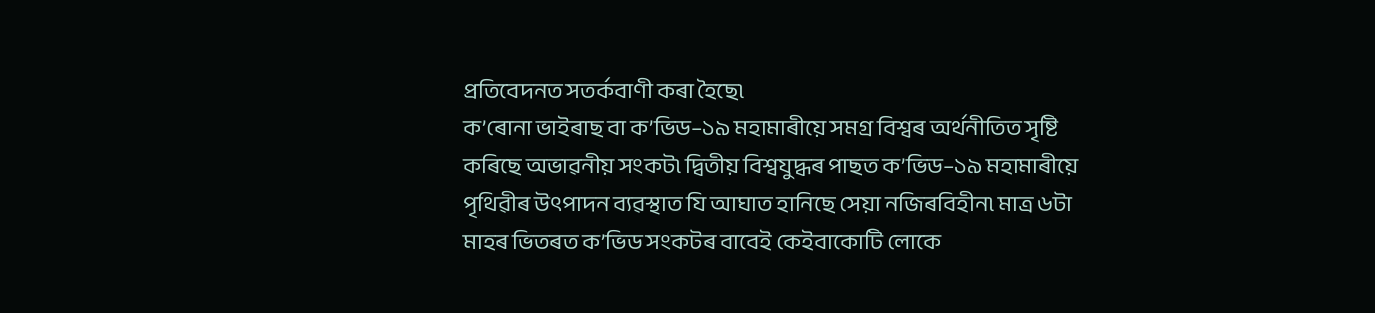প্রতিবেদনত সতর্কবাণী কৰা হৈছে৷
ক’ৰোনা ভাইৰাছ বা ক’ভিড–১৯ মহামাৰীয়ে সমগ্র বিশ্বৰ অর্থনীতিত সৃষ্টি কৰিছে অভাৱনীয় সংকট৷ দ্বিতীয় বিশ্বযুদ্ধৰ পাছত ক’ভিড–১৯ মহামাৰীয়ে পৃথিৱীৰ উৎপাদন ব্যৱস্থাত যি আঘাত হানিছে সেয়া নজিৰবিহীন৷ মাত্র ৬টা মাহৰ ভিতৰত ক’ভিড সংকটৰ বাবেই কেইবাকোটি লোকে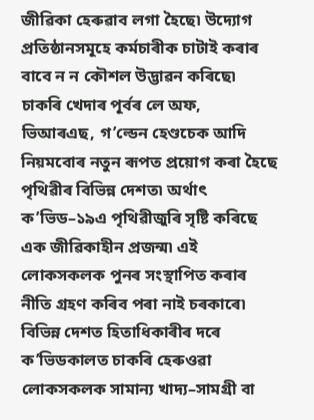জীৱিকা হেৰুৱাব লগা হৈছে৷ উদ্যোগ প্রতিষ্ঠানসমূহে কর্মচাৰীক চাটাই কৰাৰ বাবে ন ন কৌশল উদ্ভাৱন কৰিছে৷ চাকৰি খেদাৰ পূর্বৰ লে অফ, ভিআৰএছ, গ’ল্ডেন হেণ্ডচেক আদি নিয়মবোৰ নতুন ৰূপত প্রয়োগ কৰা হৈছে পৃথিৱীৰ বিভিন্ন দেশত৷ অর্থাৎ ক’ভিড–১৯এ পৃথিৱীজুৰি সৃষ্টি কৰিছে এক জীৱিকাহীন প্রজন্ম৷ এই লোকসকলক পুনৰ সংস্থাপিত কৰাৰ নীতি গ্রহণ কৰিব পৰা নাই চৰকাৰে৷ বিভিন্ন দেশত হিতাধিকাৰীৰ দৰে ক’ভিডকালত চাকৰি হেৰুওৱা লোকসকলক সামান্য খাদ্য–সামগ্রী বা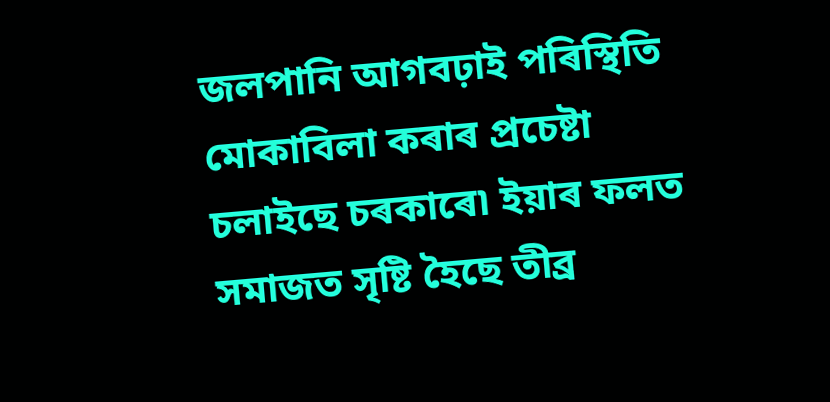জলপানি আগবঢ়াই পৰিস্থিতি মোকাবিলা কৰাৰ প্রচেষ্টা চলাইছে চৰকাৰে৷ ইয়াৰ ফলত সমাজত সৃষ্টি হৈছে তীব্র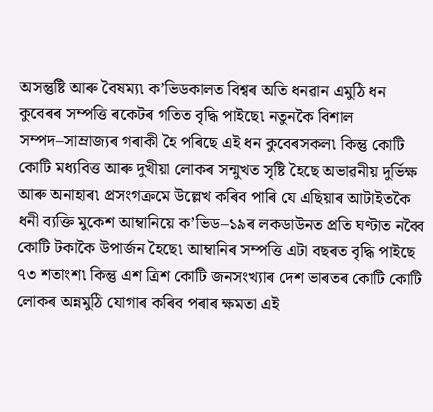অসন্তুষ্টি আৰু বৈষম্য৷ ক’ভিডকালত বিশ্বৰ অতি ধনৱান এমুঠি ধন কুবেৰৰ সম্পত্তি ৰকেটৰ গতিত বৃদ্ধি পাইছে৷ নতুনকৈ বিশাল সম্পদ–সাম্রাজ্যৰ গৰাকী হৈ পৰিছে এই ধন কুবেৰসকল৷ কিন্তু কোটি কোটি মধ্যবিত্ত আৰু দুখীয়া লোকৰ সন্মুখত সৃষ্টি হৈছে অভাৱনীয় দুর্ভিক্ষ আৰু অনাহাৰ৷ প্রসংগক্রমে উল্লেখ কৰিব পাৰি যে এছিয়াৰ আটাইতকৈ ধনী ব্যক্তি মুকেশ আম্বানিয়ে ক’ভিড–১৯ৰ লকডাউনত প্রতি ঘণ্টাত নব্বৈ কোটি টকাকৈ উপার্জন হৈছে৷ আম্বানিৰ সম্পত্তি এটা বছৰত বৃদ্ধি পাইছে ৭৩ শতাংশ৷ কিন্তু এশ ত্রিশ কোটি জনসংখ্যাৰ দেশ ভাৰতৰ কোটি কোটি লোকৰ অন্নমুঠি যোগাৰ কৰিব পৰাৰ ক্ষমতা এই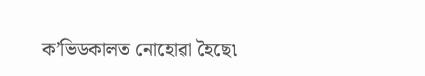ক’ভিডকালত নোহোৱা হৈছে৷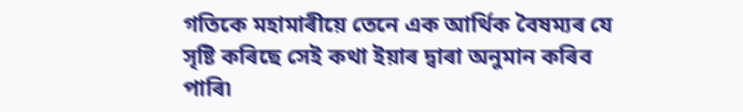গতিকে মহামাৰীয়ে তেনে এক আর্থিক বৈষম্যৰ যে সৃষ্টি কৰিছে সেই কথা ইয়াৰ দ্বাৰা অনুমান কৰিব পাৰি৷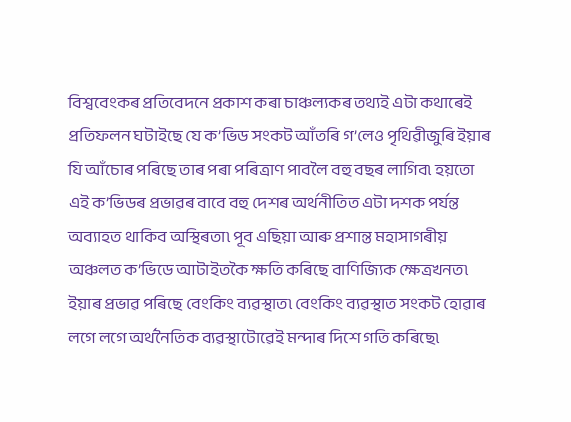বিশ্ববেংকৰ প্রতিবেদনে প্রকাশ কৰা চাঞ্চল্যকৰ তথ্যই এটা কথাৰেই প্রতিফলন ঘটাইছে যে ক’ভিড সংকট আঁতৰি গ’লেও পৃথিৱীজুৰি ইয়াৰ যি আঁচোৰ পৰিছে তাৰ পৰা পৰিত্রাণ পাবলৈ বহু বছৰ লাগিব৷ হয়তো এই ক’ভিডৰ প্রভাৱৰ বাবে বহু দেশৰ অর্থনীতিত এটা দশক পর্যন্ত অব্যাহত থাকিব অস্থিৰতা৷ পূব এছিয়া আৰু প্রশান্ত মহাসাগৰীয় অঞ্চলত ক’ভিডে আটাইতকৈ ক্ষতি কৰিছে বাণিজ্যিক ক্ষেত্রখনত৷ ইয়াৰ প্রভাৱ পৰিছে বেংকিং ব্যৱস্থাত৷ বেংকিং ব্যৱস্থাত সংকট হোৱাৰ লগে লগে অর্থনৈতিক ব্যৱস্থাটোৱেই মন্দাৰ দিশে গতি কৰিছে৷